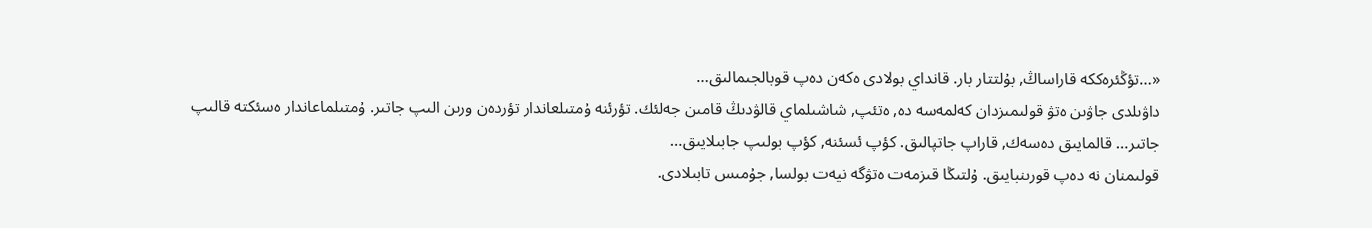«…تؤڭئرەككە قاراساڭ, بۇلتتار بار. قانداي بولادى ەكەن دەپ قوبالجىمالىق…
داۋىلدى جاۋىن ەتۋ قولىمىزدان كەلمەسە دە, ەتئپ, شاشىلماي قالۋدىڭ قامىن جەلئك. تؤرئنە ۇمتىلعاندار تؤردەن ورىن الىپ جاتىر. ۇمتىلماعاندار ەسئكتە قالىپ جاتىر… قالمايىق دەسەك, قاراپ جاتپالىق. كؤپ ئسئنە, كؤپ بولىپ جابىلايىق…
قولىمنان نە دەپ قورىنبايىق. ۇلتىڭا قىزمەت ەتۋگە نيەت بولسا, جۇمىس تابىلادى.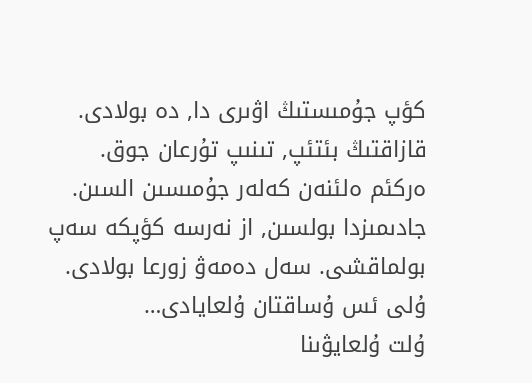كؤپ جۇمىستىڭ اۋىرى دا, دە بولادى. قازاقتىڭ بئتئپ, تىنىپ تۇرعان جوق. ەركئم ەلئنەن كەلەر جۇمىسىن السىن. جادىمىزدا بولسىن, از نەرسە كؤپكە سەپ بولماقشى. سەل دەمەۋ زورعا بولادى. ۇلى ئس ۇساقتان ۇلعايادى…
ۇلت ۇلعايۋىنا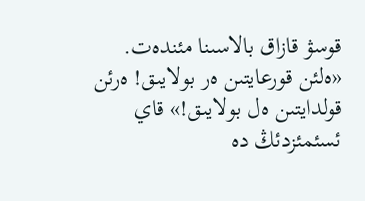قوسۋ قازاق بالاسىنا مئندەت. «ەلئن قورعايتىن ەر بولايىق! ەرئن قولدايتىن ەل بولايىق!» قاي ئسئمئزدئڭ دە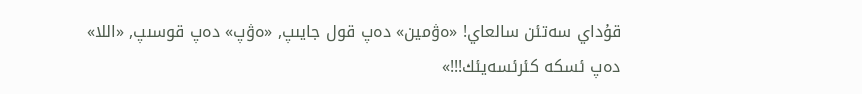قۇداي سەتئن سالعاي! «ەۋمين» دەپ قول جايىپ, «ەۋپ» دەپ قوسىپ, «اللا» دەپ ئسكە كئرئسەيئك!!!»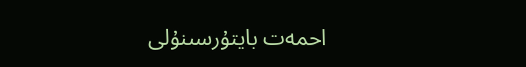احمەت بايتۇرسىنۇلى